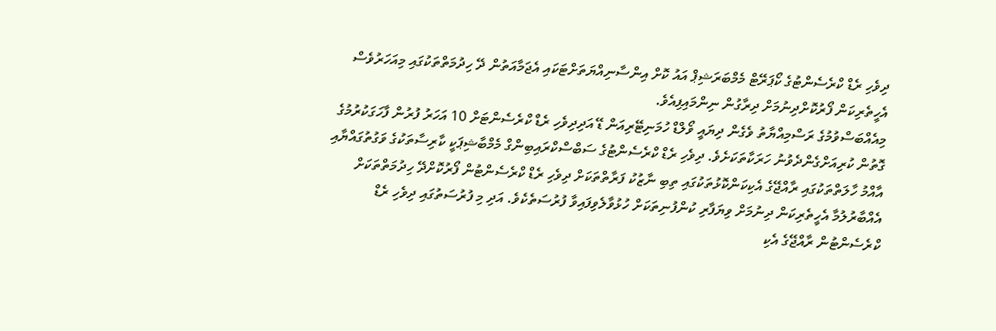ދިވެހި ރެޑް ކްރެސެންޓުގެ ކޯޕަރޭޓް މެމްބަރަޝިޕް އައު ކޮށް އިންސާނިއްޔަތަށްޓަކައި އެޖަމާއަތުން ދޭ ހިދުމަތްތަކުގައި މިއަހަރުވެސް އެހީތެރިކަން ފޯރުކޮށްދިނުމަށް ދިރާގުން ނިންމައިފިއެވެ.
މިއެއްބަސްވުމުގެ ރަސްމިއްޔާތު ވެގެން ދިޔައީ ވޯލްޑް ހުމަނިޓޭރިއަން ޑޭ އަދިދިވެހި ރެޑް ކްރެސެންޓަށް 10 އަހަރު ފުރުން ފާހަގަކުރުމުގެ ގޮތުން ކުރިއަށްގެންދެވުނު ހަރަކާތަކަށެވެ. ދިވެހި ރެޑް ކްރެސެންޓުގެ ސަބްސްކްރައިބިންގް މެމްބާޝިޕަކީ ކާރިސާތަކުގެ ވަގުތުގައްޔާއި އާއްމު ހާލަތްތަކުގައި ރާއްޖޭގެ އެކިކަންކޮޅުތަކުގައި ތިބި ނާޒުކު ފަރާތްތަކަށް ދިވެހި ރެޑް ކްރެސެންޓުން ފޯރުކޮށްދޭ ހިދުމަތްތަކަށް އެއްބާރުލުމާ އެހީތެރިކަން ދިނުމަށް ވިޔަފާރި ކުންފުނިތަކަށް ހުޅުވާލެވިފައިވާ ފުރުސަތެކެވެ. އަދި މި ފުރުސަތުގައި ދިވެހި ރެޑް ކްރެސެންޓުން ރާއްޖޭގެ އެކި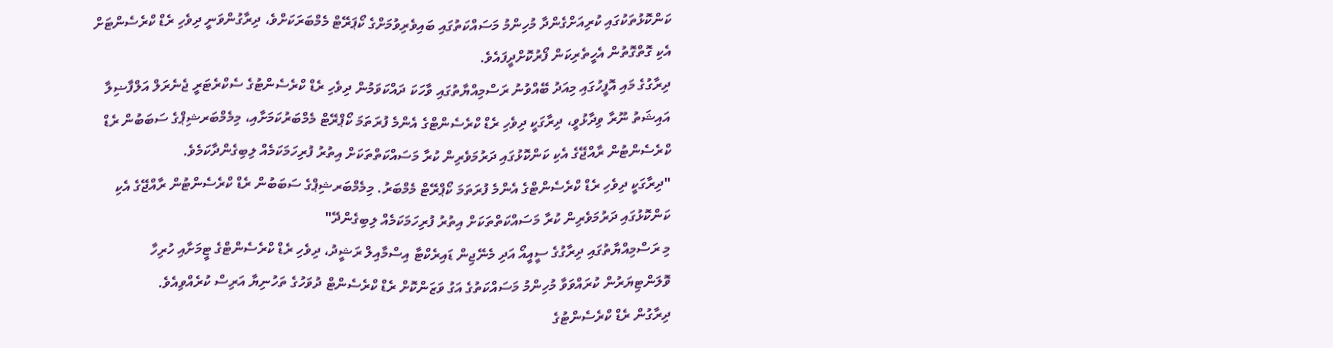ކަންކޮޅުތަކުގައި ކުރިއަށްގެންދާ މުހިންމު މަސައްކަތުގައި ބައިވެރިވުމަށްގެ ކޯޕަރޭޓް މެމްބަރަކަށްވެ، ދިރާގުންވަނީ ދިވެހި ރެޑް ކްރެސެންޓަށް އެކި ގޮތްގޮތުން އެހީތެރިކަން ފޯރުކޮށްދީފައެވެ.
ދިރާގުގެ މައި އޮފީހުގައި މިއަދު ބޭއްވުނު ރަސްމިއްޔާތުގައި ވާހަކަ ދައްކަވަމުން ދިވެހި ރެޑް ކްރެސެންޓުގެ ސެކްރެޓަރީ ޖެނެރަލް އަލްފާޟިލާ އައިޝަތު ނޫރާ ވިދާޅުވީ، ދިރާގަކީ ދިވެހި ރެޑް ކްރެސެންޓްގެ އެންމެ ފުރަތަމަ ކޯޕްރޭޓް މެމްބަރުކަމަށާއި، މިމެމްބަރޝިޕްގެ ސަބަބުން ރެޑް ކްރެސެންޓުން ރާއްޖޭގެ އެކި ކަންކޮޅުގައި ދަރުމަވެރިން ކުރާ މަސައްކަތްތަކަށް އިތުރު ފުރިހަމަކަމެއް ލިބިގެންދާކަމެވެ.
"ދިރާގަކީ ދިވެހި ރެޑް ކްރެސެންޓްގެ އެންމެ ފުރަތަމަ ކޯޕްރޭޓް މެމްބަރު. މިމެމްބަރޝިޕްގެ ސަބަބުން ރެޑް ކްރެސެންޓުން ރާއްޖޭގެ އެކި ކަންކޮޅުގައި ދަރުމަވެރިން ކުރާ މަސައްކަތްތަކަށް އިތުރު ފުރިހަމަކަމެއް ލިބިގެންދޭ"
މި ރަސްމިއްޔާތުގައި ދިރާގުގެ ސީއީއޯ އަދި މެނޭޖިން ޑައިރެކްޓާ އިސްމާއިލް ރަޝީދު، ދިވެހި ރެޑް ކްރެސެންޓްގެ ޓީމަށާއި ހުރިހާ ވޮލަންޓިޔަރުން ކުރައްވަވާ މުހިންމު މަސައްކަތުގެ އަގު ވަޒަންކޮށް ރެޑް ކްރެސެންޓް ދުވަހުގެ ތަހުނިޔާ އަރިސް ކުރެއްވިއެވެ.
ދިރާގުން ރެޑް ކްރެސެންޓުގެ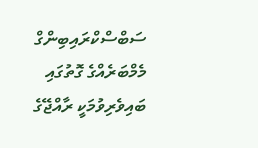ސަބްސްކްރައިބިންގް މެމްބަރެއްގެ ގޮތުގައި ބައިވެރިވުމަކީ ރާއްޖޭގެ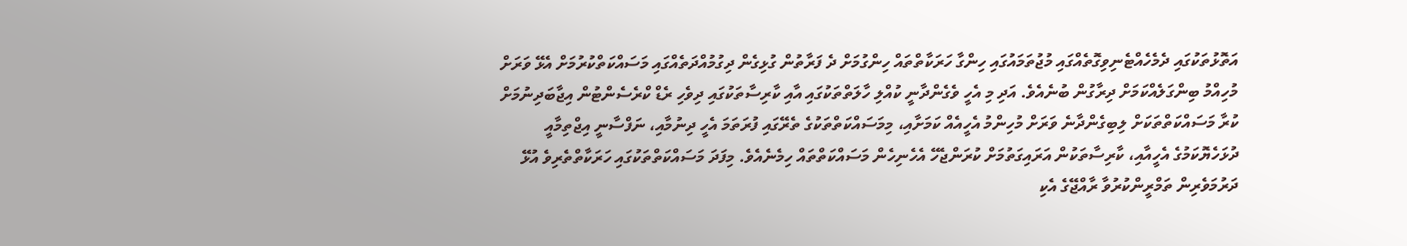އަތޮޅުތަކުގައި ދެމެހެއްޓެނިވިގޮތެއްގައި މުޖުތަމައުގައި ހިންގާ ހަރަކާތްތައް ހިންގުމަށް ދެ ފަރާތުން ގުޅިގެން ދިގުމުއްދަތެއްގައި މަސައްކަތްކުރުމަށް އެޅޭ ވަރަށް މުހިއްމު ބިންގަލެއްކަމަށް ދިރާގުން ބުނެއެވެ. އަދި މި އެހީ ވެގެންދާނީ ކުއްލި ހާލަތްތަކުގައި އާއި ކާރިސާތަކުގައި ދިވެހި ރެޑް ކްރެސެންޓުން އިޖާބަދިނުމަށް ކުރާ މަސައްކަތްތަކަށް ލިބިގެންދާނެ ވަރަށް މުހިންމު އެހީއެއް ކަމަށާއި، މިމަސައްކަތްތަކުގެ ތެރޭގައި ފުރަތަމަ އެހީ ދިނުމާއި، ނަފްސާނީ އިޖްތިމާއީ ދުޅަހެޔޮކަމުގެ އެހީއާއި، ކާރިސާތަކުން އަރައިގަތުމަށް ކުރަންޖެހޭ އެހެނިހެން މަސައްކަތްތައް ހިމެނެއެވެ. މިފަދަ މަސައްކަތްތަކުގައި ހަރަކާތްތެރިވެ އުޅޭ ދަރުމަވެރިން ތަމްރީންކުރުވާ ރާއްޖޭގެ އެކި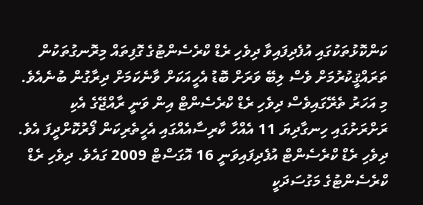ކަންކޮޅުތަކުގައި އުފެދިފައިވާ ދިވެހި ރެޑް ކްރެސެންޓުގެ ގޮފިތައް މިރޮނގުތަކުން ތަރައްޤީކުރުމަށް ވެސް ލިބޭ ވަރަށް ބޮޑު އެހީއަކަށް ވާނެކަމަށް ދިރާގުން ބުނެއެވެ.
މި އަހަރު ތެރޭގައިވެސް ދިވެހި ރެޑް ކްރެސެންޓް އިން ވަނީ ރާއްޖޭގެ އެކި ރަށްރަށުގައި ހިނގާދިޔަ 11 އެއްހާ ކާރިސާއެއްގައި އެހީތެރިކަން ފޯރުކޮށްދީފަ އެވެ. ދިވެހި ރެޑް ކްރެސެންޓް އުފެދިފައިވަނީ 16 އޮގަސްޓް 2009 ގައެވެ. ދިވެހި ރެޑް ކްރެސެންޓުގެ މަގުސަދަކީ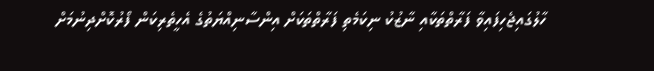ހާލުގައިޖެހިފައިވާ ފަރާތްތަކާއި ނާޒުކު ނިކަމެތި ފަރާތްތަކަށް އިންސާނިއްޔަތުގެ އެހީތެރިކަން ފޯރުކޮށްދިނުމަށް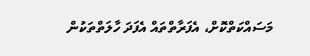މަސައްކަތްކޮށް، އެފަރާތްތައް އެފަދަ ހާލަތްތަކުން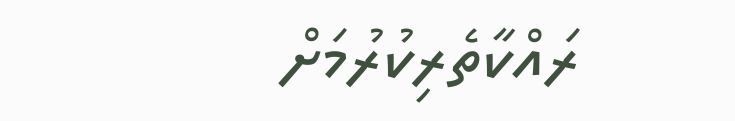ރައްކާތެރިކުރުމަށް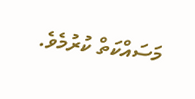މަސައްކަތް ކުރުމެވެ.